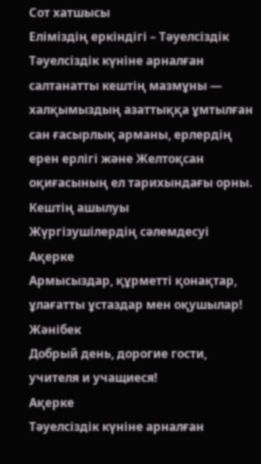Сот хатшысы
Еліміздің еркіндігі – Тәуелсіздік
Тәуелсіздік күніне арналған салтанатты кештің мазмұны — халқымыздың азаттыққа ұмтылған сан ғасырлық арманы, ерлердің ерен ерлігі және Желтоқсан оқиғасының ел тарихындағы орны.
Кештің ашылуы
Жүргізушілердің сәлемдесуі
Ақерке
Армысыздар, құрметті қонақтар, ұлағатты ұстаздар мен оқушылар!
Жәнібек
Добрый день, дорогие гости, учителя и учащиеся!
Ақерке
Тәуелсіздік күніне арналған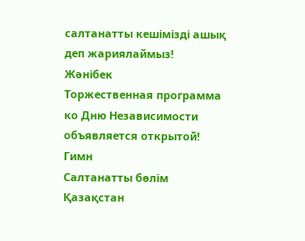салтанатты кешімізді ашық деп жариялаймыз!
Жәнібек
Торжественная программа ко Дню Независимости объявляется открытой!
Гимн
Салтанатты бөлім Қазақстан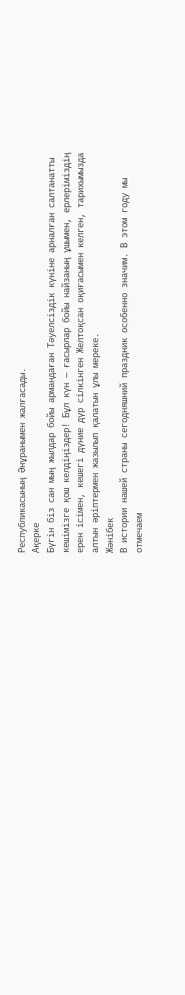Республикасының Әнұранымен жалғасады.
Ақерке
Бүгін біз сан мың жылдар бойы армандаған Тәуелсіздік күніне арналған салтанатты кешімізге қош келдіңіздер! Бұл күн — ғасырлар бойы найзаның ұшымен, ерлеріміздің ерен ісімен, кешегі дүние дүр сілкінген Желтоқсан оқиғасымен келген, тарихымызда алтын әріптермен жазылып қалатын ұлы мереке.
Жәнібек
В истории нашей страны сегодняшний праздник особенно значим. В этом году мы отмечаем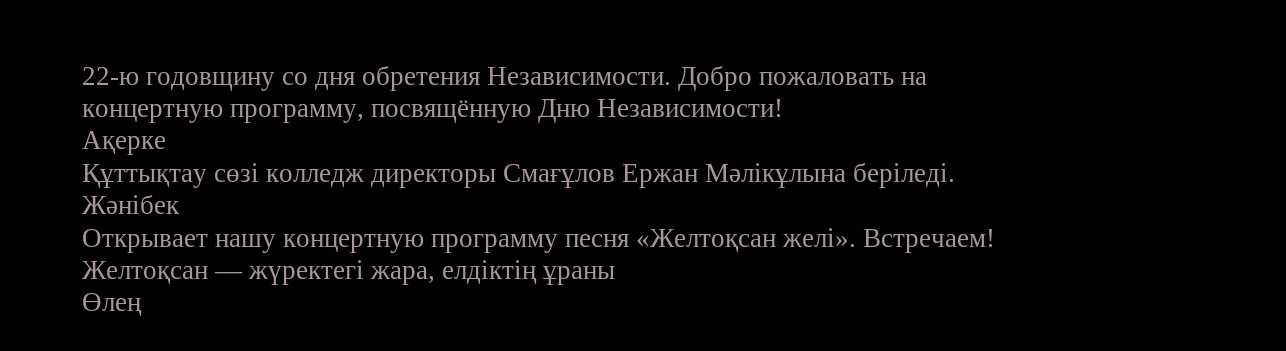22-ю годовщину со дня обретения Независимости. Добро пожаловать на концертную программу, посвящённую Дню Независимости!
Ақерке
Құттықтау сөзі колледж директоры Смағұлов Ержан Мәлікұлына беріледі.
Жәнібек
Открывает нашу концертную программу песня «Желтоқсан желі». Встречаем!
Желтоқсан — жүректегі жара, елдіктің ұраны
Өлең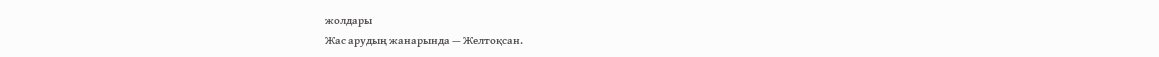жолдары
Жас арудың жанарында — Желтоқсан.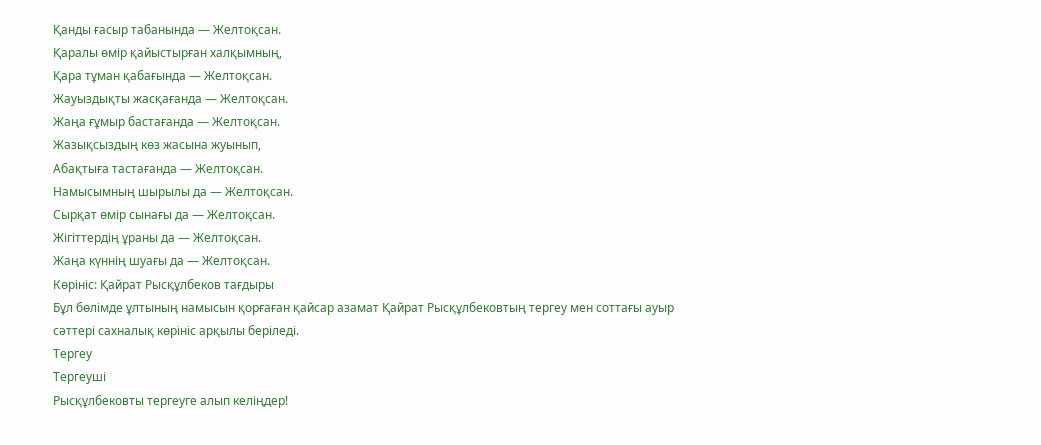Қанды ғасыр табанында — Желтоқсан.
Қаралы өмір қайыстырған халқымның,
Қара тұман қабағында — Желтоқсан.
Жауыздықты жасқағанда — Желтоқсан.
Жаңа ғұмыр бастағанда — Желтоқсан.
Жазықсыздың көз жасына жуынып,
Абақтыға тастағанда — Желтоқсан.
Намысымның шырылы да — Желтоқсан.
Сырқат өмір сынағы да — Желтоқсан.
Жігіттердің ұраны да — Желтоқсан.
Жаңа күннің шуағы да — Желтоқсан.
Көрініс: Қайрат Рысқұлбеков тағдыры
Бұл бөлімде ұлтының намысын қорғаған қайсар азамат Қайрат Рысқұлбековтың тергеу мен соттағы ауыр сәттері сахналық көрініс арқылы беріледі.
Тергеу
Тергеуші
Рысқұлбековты тергеуге алып келіңдер!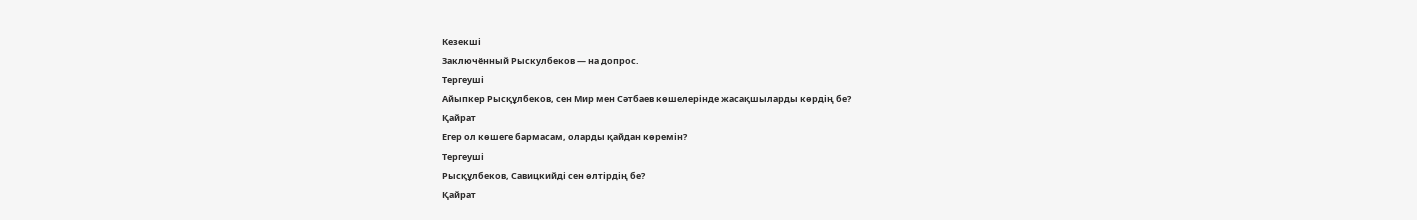Кезекші
Заключённый Рыскулбеков — на допрос.
Тергеуші
Айыпкер Рысқұлбеков, сен Мир мен Сәтбаев көшелерінде жасақшыларды көрдің бе?
Қайрат
Егер ол көшеге бармасам, оларды қайдан көремін?
Тергеуші
Рысқұлбеков, Савицкийді сен өлтірдің бе?
Қайрат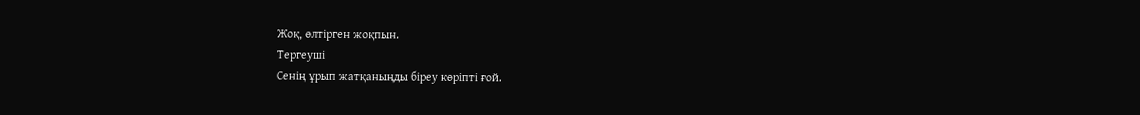Жоқ, өлтірген жоқпын.
Тергеуші
Сенің ұрып жатқаныңды біреу көріпті ғой.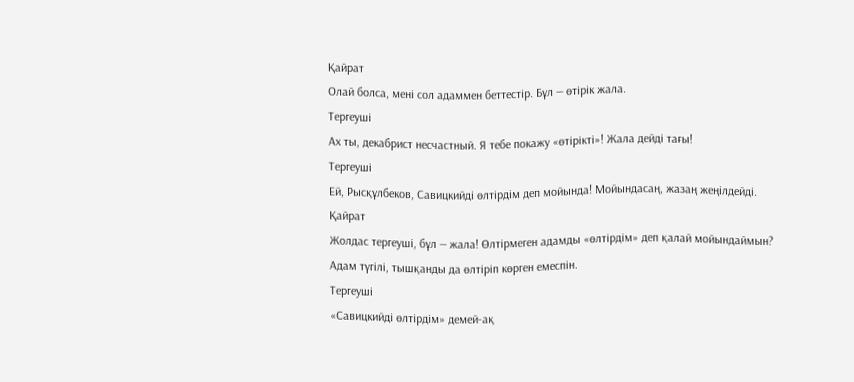Қайрат
Олай болса, мені сол адаммен беттестір. Бұл — өтірік жала.
Тергеуші
Ах ты, декабрист несчастный. Я тебе покажу «өтірікті»! Жала дейді тағы!
Тергеуші
Ей, Рысқұлбеков, Савицкийді өлтірдім деп мойында! Мойындасаң, жазаң жеңілдейді.
Қайрат
Жолдас тергеуші, бұл — жала! Өлтірмеген адамды «өлтірдім» деп қалай мойындаймын? Адам түгілі, тышқанды да өлтіріп көрген емеспін.
Тергеуші
«Савицкийді өлтірдім» демей-ақ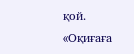қой. «Оқиғаға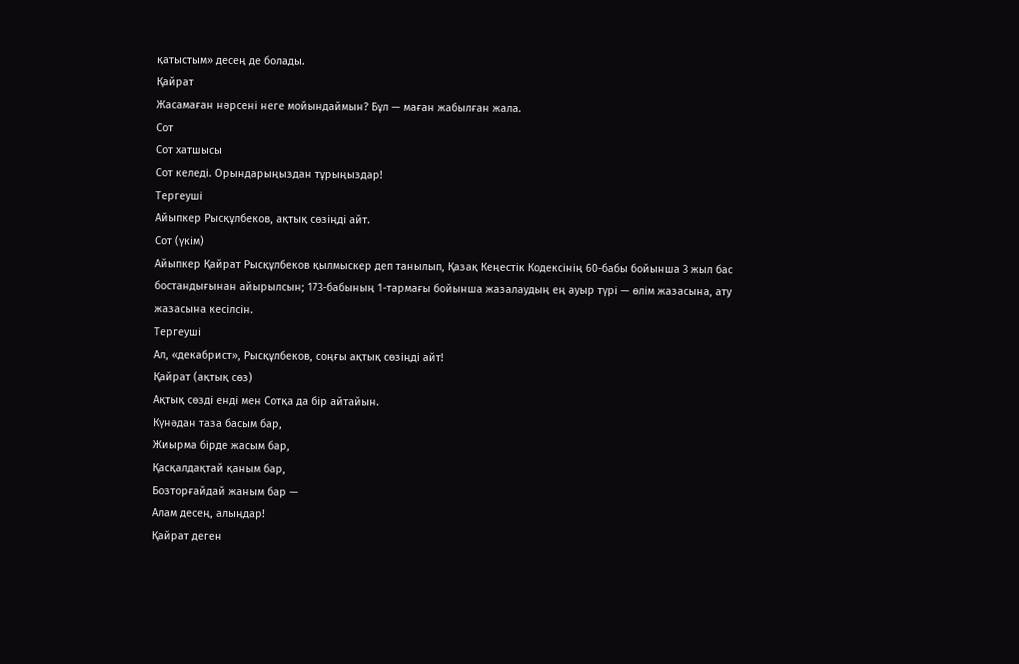қатыстым» десең де болады.
Қайрат
Жасамаған нәрсені неге мойындаймын? Бұл — маған жабылған жала.
Сот
Сот хатшысы
Сот келеді. Орындарыңыздан тұрыңыздар!
Тергеуші
Айыпкер Рысқұлбеков, ақтық сөзіңді айт.
Сот (үкім)
Айыпкер Қайрат Рысқұлбеков қылмыскер деп танылып, Қазақ Кеңестік Кодексінің 60-бабы бойынша 3 жыл бас бостандығынан айырылсын; 173-бабының 1-тармағы бойынша жазалаудың ең ауыр түрі — өлім жазасына, ату жазасына кесілсін.
Тергеуші
Ал, «декабрист», Рысқұлбеков, соңғы ақтық сөзіңді айт!
Қайрат (ақтық сөз)
Ақтық сөзді енді мен Сотқа да бір айтайын.
Күнәдан таза басым бар,
Жиырма бірде жасым бар,
Қасқалдақтай қаным бар,
Бозторғайдай жаным бар —
Алам десең, алыңдар!
Қайрат деген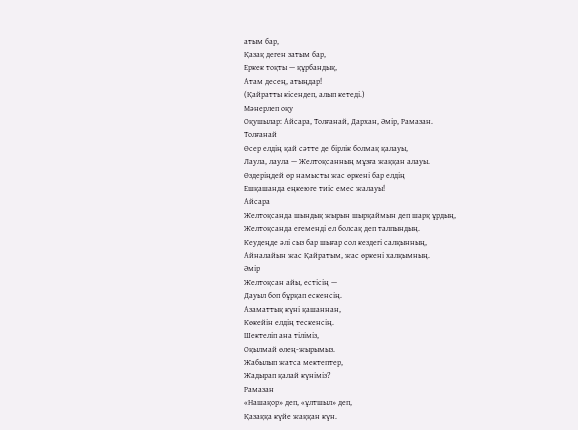атым бар,
Қазақ деген затым бар,
Еркек тоқты — құрбандық,
Атам десең, атыңдар!
(Қайратты кісендеп, алып кетеді.)
Мәнерлеп оқу
Оқушылар: Айсара, Толғанай, Дархан, Әмір, Рамазан.
Толғанай
Өсер елдің қай сәтте де бірлік болмақ қалауы,
Лаула, лаула — Желтоқсанның мұзға жаққан алауы.
Өздеріңдей өр намысты жас өркені бар елдің
Ешқашанда еңкеюге тиіс емес жалауы!
Айсара
Желтоқсанда шындық жырын шырқаймын деп шарқ ұрдың,
Желтоқсанда егеменді ел болсақ деп талпындың.
Кеудеңде әлі сыз бар шығар сол кездегі салқынның,
Айналайын жас Қайратым, жас өркені халқымның.
Әмір
Желтоқсан айы, естісің —
Дауыл боп бұрқап ескенсің.
Азаматтық күні қашаннан,
Көкейін елдің тескенсің.
Шектеліп ана тіліміз,
Оқылмай өлең-жырымыз.
Жабылып жатса мектептер,
Жадырап қалай күніміз?
Рамазан
«Нашақор» деп, «ұлтшыл» деп,
Қазаққа күйе жаққан күн.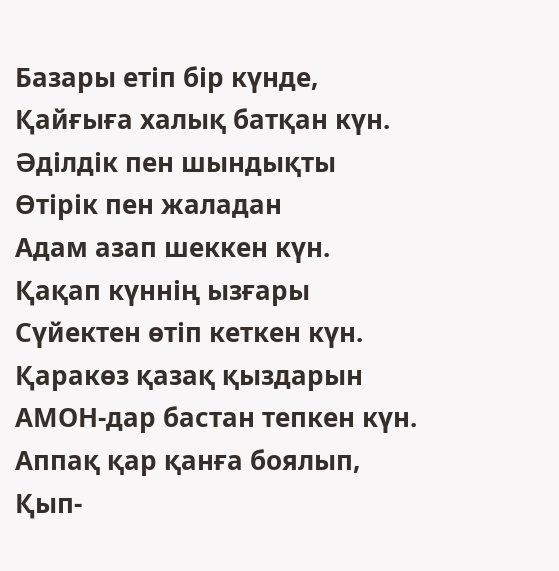Базары етіп бір күнде,
Қайғыға халық батқан күн.
Әділдік пен шындықты
Өтірік пен жаладан
Адам азап шеккен күн.
Қақап күннің ызғары
Сүйектен өтіп кеткен күн.
Қаракөз қазақ қыздарын
АМОН-дар бастан тепкен күн.
Аппақ қар қанға боялып,
Қып-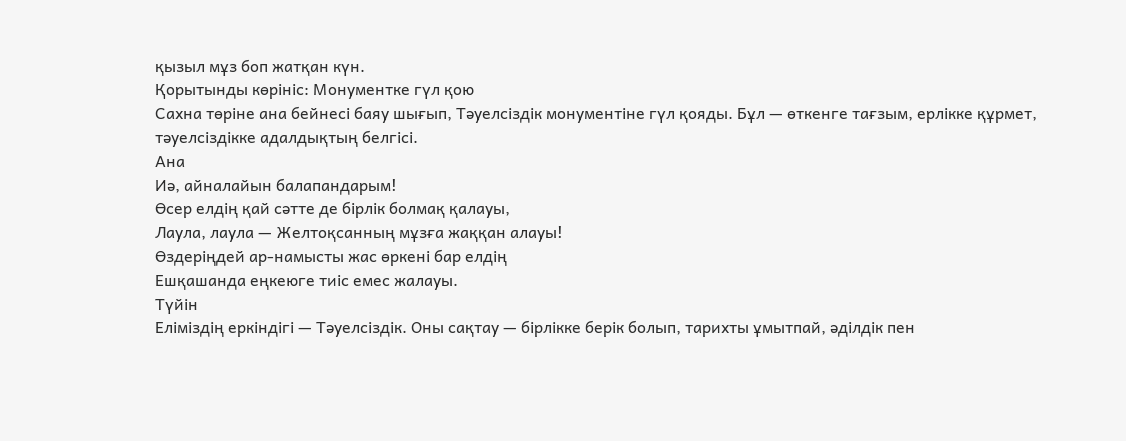қызыл мұз боп жатқан күн.
Қорытынды көрініс: Монументке гүл қою
Сахна төріне ана бейнесі баяу шығып, Тәуелсіздік монументіне гүл қояды. Бұл — өткенге тағзым, ерлікке құрмет, тәуелсіздікке адалдықтың белгісі.
Ана
Иә, айналайын балапандарым!
Өсер елдің қай сәтте де бірлік болмақ қалауы,
Лаула, лаула — Желтоқсанның мұзға жаққан алауы!
Өздеріңдей ар-намысты жас өркені бар елдің
Ешқашанда еңкеюге тиіс емес жалауы.
Түйін
Еліміздің еркіндігі — Тәуелсіздік. Оны сақтау — бірлікке берік болып, тарихты ұмытпай, әділдік пен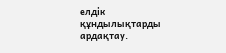елдік құндылықтарды ардақтау.